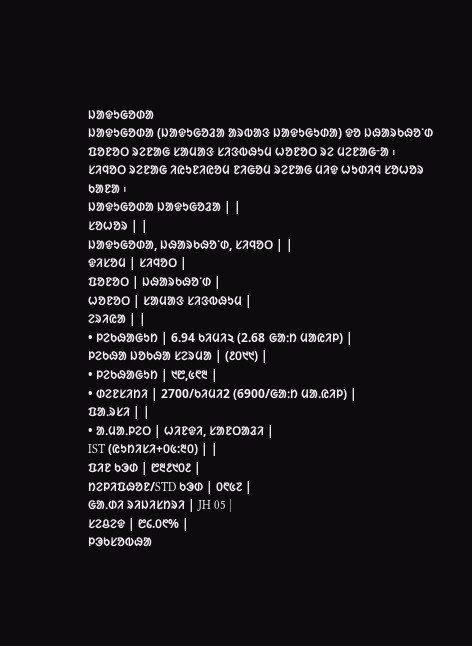ᱡᱟᱫᱩᱜᱚᱰᱟ
ᱡᱟᱫᱩᱜᱚᱰᱟ (ᱡᱟᱫᱩᱜᱚᱲᱟ ᱟᱨᱵᱟᱝ ᱡᱟᱫᱩᱜᱩᱰᱟ) ᱫᱚ ᱡᱷᱟᱨᱠᱷᱚᱸᱰ ᱯᱚᱱᱚᱛ ᱨᱮᱱᱟᱜ ᱥᱟᱢᱟᱝ ᱥᱤᱝᱵᱷᱩᱢ ᱦᱚᱱᱚᱛ ᱨᱮ ᱢᱮᱱᱟᱜᱼᱟ ᱾ ᱥᱤᱧᱚᱛ ᱨᱮᱱᱟᱜ ᱤᱭᱩᱱᱤᱭᱚᱢ ᱱᱤᱜᱚᱢ ᱨᱮᱱᱟᱜ ᱢᱤᱫ ᱦᱩᱰᱤᱧ ᱥᱚᱦᱚᱨ ᱠᱟᱱᱟ ᱾
ᱡᱟᱫᱩᱜᱚᱰᱟ ᱡᱟᱫᱩᱜᱚᱲᱟ | |
ᱥᱚᱦᱚᱨ | |
ᱡᱟᱫᱩᱜᱚᱰᱟ, ᱡᱷᱟᱨᱠᱷᱚᱸᱰ, ᱥᱤᱧᱚᱛ | |
ᱫᱤᱥᱚᱢ | ᱥᱤᱧᱚᱛ |
ᱯᱚᱱᱚᱛ | ᱡᱷᱟᱨᱠᱷᱚᱸᱰ |
ᱦᱚᱱᱚᱛ | ᱥᱟᱢᱟᱝ ᱥᱤᱝᱵᱷᱩᱢ |
ᱮᱨᱤᱭᱟ | |
• ᱞᱮᱠᱷᱟᱜᱩᱴ | 6.94 ᱠᱤᱢᱤ২ (2.68 ᱜᱟᱺᱴ ᱢᱟᱭᱤᱞ) |
ᱞᱮᱠᱷᱟ ᱡᱚᱠᱷᱟ ᱥᱮᱨᱢᱟ | (᱒᱐᱑᱑) |
• ᱞᱮᱠᱷᱟᱜᱩᱴ | ᱑᱘,᱕᱖᱓ |
• ᱰᱮᱱᱥᱤᱴᱤ | 2700/ᱠᱤᱢᱤ2 (6900/ᱜᱟᱺᱴ ᱢᱟᱹᱭᱤᱞ) |
ᱯᱟᱹᱨᱥᱤ | |
• ᱟᱹᱢᱟᱹᱞᱮᱛ | ᱦᱤᱱᱫᱤ, ᱥᱟᱱᱛᱟᱲᱤ |
IST (ᱭᱩᱴᱤᱥᱤ+᱐᱕:᱓᱐) | |
ᱯᱤᱱ ᱠᱳᱰ | ᱘᱓᱒᱑᱐᱒ |
ᱴᱮᱞᱤᱯᱷᱚᱱ/STD ᱠᱳᱰ | ᱐᱖᱕᱗ |
ᱜᱟᱹᱰᱤ ᱨᱤᱡᱤᱥᱴᱨᱤ | JH 05 |
ᱥᱮᱪᱮᱫ | ᱘᱔.᱐᱖% |
ᱞᱳᱠᱥᱚᱵᱷᱟ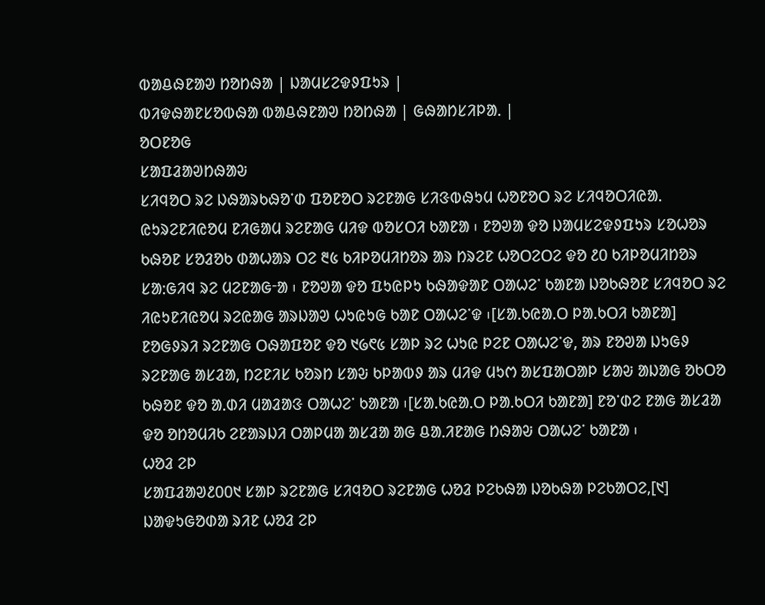ᱵᱟᱪᱷᱱᱟᱣ ᱴᱚᱴᱷᱟ | ᱡᱟᱢᱥᱮᱫᱽᱯᱩᱨ |
ᱵᱤᱫᱷᱟᱱᱥᱚᱵᱷᱟ ᱵᱟᱪᱷᱱᱟᱣ ᱴᱚᱴᱷᱟ | ᱜᱷᱟᱴᱥᱤᱞᱟᱹ |
ᱚᱛᱱᱚᱜ
ᱥᱟᱯᱲᱟᱣᱴᱷᱟᱶ
ᱥᱤᱧᱚᱛ ᱨᱮ ᱡᱷᱟᱨᱠᱷᱚᱸᱰ ᱯᱚᱱᱚᱛ ᱨᱮᱱᱟᱜ ᱥᱤᱝᱵᱷᱩᱢ ᱦᱚᱱᱚᱛ ᱨᱮ ᱥᱤᱧᱚᱛᱤᱭᱟᱹ ᱭᱩᱨᱮᱱᱤᱭᱚᱢ ᱱᱤᱜᱟᱢ ᱨᱮᱱᱟᱜ ᱢᱤᱫ ᱵᱚᱥᱛᱤ ᱠᱟᱱᱟ ᱾ ᱱᱚᱣᱟ ᱫᱚ ᱡᱟᱢᱥᱮᱫᱽᱯᱩᱨ ᱥᱚᱦᱚᱨ ᱠᱷᱚᱱ ᱥᱚᱲᱚᱠ ᱰᱟᱦᱟᱨ ᱛᱮ ᱓᱕ ᱠᱤᱞᱚᱢᱤᱴᱚᱨ ᱟᱨ ᱴᱨᱮᱱ ᱦᱚᱛᱮᱛᱮ ᱫᱚ ᱒᱐ ᱠᱤᱞᱚᱢᱤᱴᱚᱨ ᱥᱟᱺᱜᱤᱧ ᱨᱮ ᱢᱮᱱᱟᱜᱼᱟ ᱾ ᱱᱚᱣᱟ ᱫᱚ ᱯᱩᱭᱞᱩ ᱠᱷᱟᱫᱟᱱ ᱛᱟᱦᱮᱸ ᱠᱟᱱᱟ ᱡᱚᱠᱷᱚᱱ ᱥᱤᱧᱚᱛ ᱨᱮ ᱤᱭᱩᱱᱤᱭᱚᱢ ᱨᱮᱭᱟᱜ ᱟᱨᱡᱟᱣ ᱦᱩᱭᱩᱜ ᱠᱟᱱ ᱛᱟᱦᱮᱸᱫ ᱾[ᱥᱟᱹᱠᱭᱟᱹᱛ ᱞᱟᱹᱠᱛᱤ ᱠᱟᱱᱟ] ᱱᱚᱜᱽᱨᱤ ᱨᱮᱱᱟᱜ ᱛᱷᱟᱯᱚᱱ ᱫᱚ ᱑᱙᱖᱕ ᱥᱟᱞ ᱨᱮ ᱦᱩᱭ ᱞᱮᱱ ᱛᱟᱦᱮᱸᱫ, ᱟᱨ ᱱᱚᱣᱟ ᱡᱩᱜᱽ ᱨᱮᱱᱟᱜ ᱟᱥᱲᱟ, ᱴᱮᱱᱤᱥ ᱠᱚᱨᱴ ᱥᱟᱶ ᱠᱞᱟᱵᱽ ᱟᱨ ᱢᱤᱫ ᱢᱩᱬ ᱟᱥᱯᱟᱛᱟᱞ ᱥᱟᱶ ᱟᱡᱟᱜ ᱚᱠᱛᱚ ᱠᱷᱚᱱ ᱫᱚ ᱟᱹᱰᱤ ᱢᱟᱲᱟᱝ ᱛᱟᱦᱮᱸ ᱠᱟᱱᱟ ᱾[ᱥᱟᱹᱠᱭᱟᱹᱛ ᱞᱟᱹᱠᱛᱤ ᱠᱟᱱᱟ] ᱱᱚᱸᱰᱮ ᱱᱟᱜ ᱟᱥᱲᱟ ᱫᱚ ᱚᱴᱚᱢᱤᱠ ᱮᱱᱟᱨᱡᱤ ᱛᱟᱞᱢᱟ ᱟᱥᱲᱟ ᱟᱜ ᱪᱟᱹᱤᱱᱟᱜ ᱴᱷᱟᱶ ᱛᱟᱦᱮᱸ ᱠᱟᱱᱟ ᱾
ᱦᱚᱲ ᱮᱞ
ᱥᱟᱯᱲᱟᱣ᱒᱐᱐᱑ ᱥᱟᱞ ᱨᱮᱱᱟᱜ ᱥᱤᱧᱚᱛ ᱨᱮᱱᱟᱜ ᱦᱚᱲ ᱞᱮᱠᱷᱟ ᱡᱚᱠᱷᱟ ᱞᱮᱠᱟᱛᱮ,[᱑] ᱡᱟᱫᱩᱜᱚᱰᱟ ᱨᱤᱱ ᱦᱚᱲ ᱮᱞ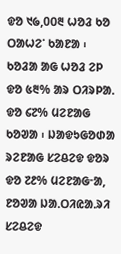ᱫᱚ ᱑᱙,0᱐᱓ ᱦᱚᱲ ᱠᱚ ᱛᱟᱦᱮᱸ ᱠᱟᱱᱟ ᱾ ᱠᱚᱲᱟ ᱟᱜ ᱦᱚᱲ ᱮᱞ ᱫᱚ ᱕᱓% ᱟᱨ ᱛᱤᱨᱞᱟᱹ ᱫᱚ ᱔᱗% ᱢᱮᱱᱟᱜ ᱠᱚᱣᱟ ᱾ ᱡᱟᱫᱩᱜᱚᱰᱟ ᱨᱮᱱᱟᱜ ᱥᱮᱪᱮᱫ ᱫᱚᱨ ᱫᱚ ᱗᱒% ᱢᱮᱱᱟᱜᱼᱟ, ᱱᱚᱣᱟ ᱡᱟᱹᱛᱤᱭᱟᱹᱨᱤ ᱥᱮᱪᱮᱫ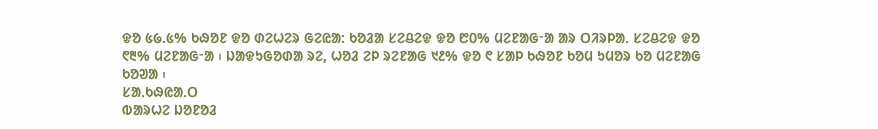ᱫᱚ ᱕᱙.᱕% ᱠᱷᱚᱱ ᱫᱚ ᱰᱮᱦᱮᱨ ᱜᱮᱭᱟ: ᱠᱚᱲᱟ ᱥᱮᱪᱮᱫ ᱫᱚ ᱘᱐% ᱢᱮᱱᱟᱜᱼᱟ ᱟᱨ ᱛᱤᱨᱞᱟᱹ ᱥᱮᱪᱮᱫ ᱫᱚ ᱖᱓% ᱢᱮᱱᱟᱜᱼᱟ ᱾ ᱡᱟᱫᱩᱜᱚᱰᱟ ᱨᱮ, ᱦᱚᱲ ᱮᱞ ᱨᱮᱱᱟᱜ ᱑᱒% ᱫᱚ ᱖ ᱥᱟᱞ ᱠᱷᱚᱱ ᱠᱚᱢ ᱩᱢᱚᱨ ᱠᱚ ᱢᱮᱱᱟᱜ ᱠᱚᱣᱟ ᱾
ᱥᱟᱹᱠᱷᱭᱟᱹᱛ
ᱵᱟᱨᱦᱮ ᱡᱚᱱᱚᱲ